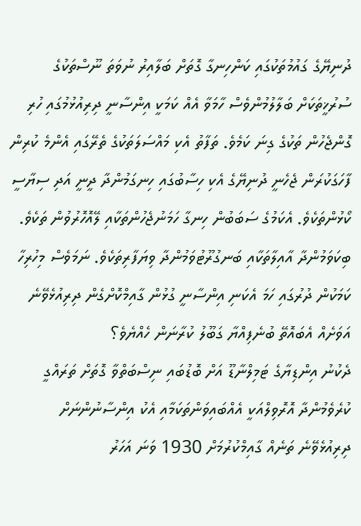ދުނިޔޭގެ ގައުމުތަކުގައި ކަންހިނގާ ގޮތަށް ބަލާއިރު ނުވަތަ ނޫސްތަކުގެ ސުރުޚީތަކަށް ބަލާލުމުންވެސް ހާމަވާ އެއް ކަމަކީ އިންސާނީ ދިރިއުޅުމުގައި ހުރި ގޮންޖެހުން ތަކުގެ ގިނަ ކަމެވެ. ތަފާތު އެކި މައްސަލަތަކުގެ ތެރޭގައި އެންމެ ކުރިން ފާހަގަކުރަން ޖެހެނީ ދުނިޔޭގެ އެކި ހިސާބުގައި ހިނގަމުންދާ ދީނީ އަދި ސިޔާސީ ކޯޅުންތަކެވެ. އެކަމުގެ ސަބަބުން ހިނގާ ހަމަނުޖެހުންތަކާއި ލޭއޮހޮރުވުން ތަކެވެ. ބިކަވަމުންދާ އާއިލާތަކާއި ބަނގުރޫޓުވަމުންދާ ވިޔަފާރިތަކެވެ. ނަމަވެސް މިހުރިހާ ކަމަކުން ދުރުގައި ހަމަ އެކަނި އިންސާނީ ގުޅުން ގާއިމްކޮށްގެން ދިރިއުޅެވޭނެ އަވަށެއް އެބައޮތޭ ބުނެފިއްޔާ ގަބޫލު ކުރާނަން ހެއްޔެވެ؟
ދެކުނު އިންޑިޔާގެ ޓަމިލްނާޑޫ އަށް ބޮޑުބައި ނިސްބަތްވާ ގޮތަށް ތަރައްގީ ކުރެވެމުންދާ އޮރޮވިލްއަކީ އެއްބައިވަންތަކަމާއި އެކު އިންސާނުންނަށް ދިރިއުޅެވޭނެ ތަނެއް ގާއިމްކުރުމަށް 1930 ވަނަ އަހަރު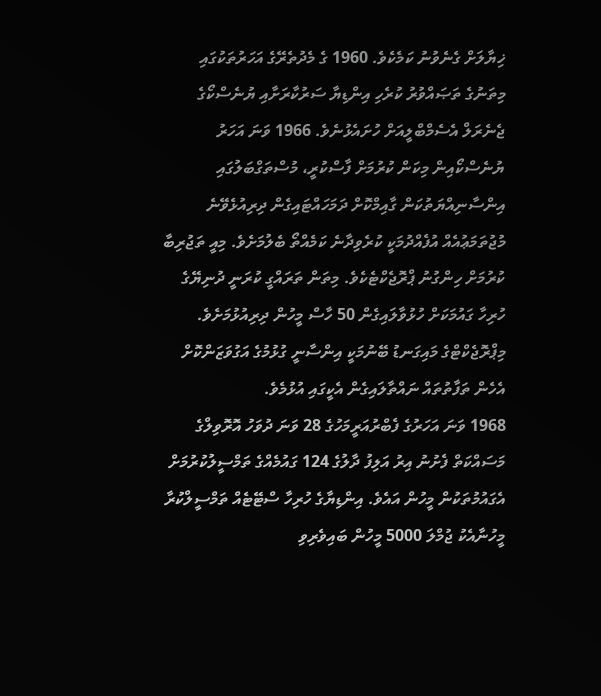ޚިޔާލަށް ގެނެވުނު ކަމެކެވެ. 1960 ގެ މެދުތެރޭގެ އަހަރުތަކުގައި މިތަނުގެ ތަޞައްވުރު ކުރެހި އިންޑިޔާ ސަރުކާރަށާއި ޔުނެސްކޯގެ ޖެނެރަލް އެސެމްބްލީއަށް ހުށައެޅުނެވެ. 1966 ވަނަ އަހަރު ޔުނެސްކޯއިން މިކަން ކުރުމަށް ފާސްކުރީ، މުސްތަގްބަލުގައި އިންސާނިއްޔަތުކަން ގާއިމްކޮށް ދަމަހައްޓައިގެން ދިރިއުޅެވޭނެ މުޖުތަމަޢުއެއް އުފެއްދުމަކީ ކުރެވިދާނެ ކަމެއްތޯ ބެލުމަށެވެ. މިއީ ތަޖުރިބާ ކުރުމަށް ހިންގުނު ޕްރޮޖެކްޓެކެވެ. މިތަން ތަރައްގީ ކުރަނީ ދުނިޔޭގެ ހުރިހާ ގައުމަކަށް ހުޅުވާލައިގެން 50 ހާސް މީހުން ދިރިއުޅުމަށެވެ. މިޕްރޮޖެކްޓްގެ މައިގަނޑު ބޭނުމަކީ އިންސާނީ ގުޅުމުގެ އަގުވަޒަންކޮށް އެހެން ތަފާތުތައް ނައްތާލައިގެން އެކީގައި އުޅުމެވެ.
1968 ވަނަ އަހަރުގެ ފެބްރުއަރީމަހުގެ 28 ވަނަ ދުވަހު އޮރޮވިލްގެ މަސައްކަތް ފެށުނު އިރު އަލިފު ދާލުގެ 124 ގައުމެއްގެ ތަމްސީލުކުރުމަށް އެގައުމުތަކުން މީހުން އައެވެ. އިންޑިޔާގެ ހުރިހާ ސްޓޭޓެއް ތަމްސީލްކުރާ މީހުނާއެކު ޖުމްލަ 5000 މީހުން ބައިވެރިވި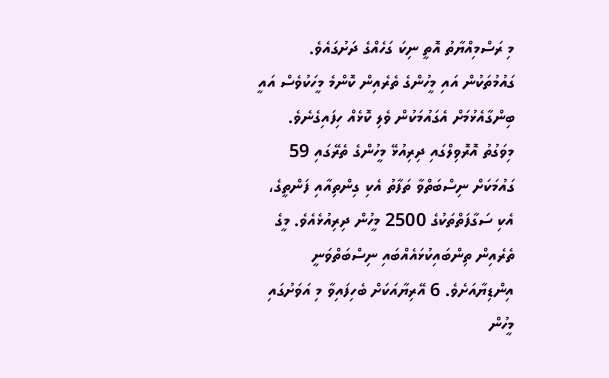މި ރަސްމިއްޔާތު އޮތީ ނިކަ ގަހެއްގެ ދަށުގައެވެ. ގައުމުތަކުން އައި މީހުންގެ ތެރެއިން ކޮންމެ މީހަކުވެސް އައީ ބިންގާއެޅުމަށް އެގައުމަކުން ވެލި ކޮޅެއް ހިފައިގެނެވެ.
މިވަގުތު އޮރޮވިލްގައި ދިރިއުޅޭ މީހުންގެ ތެރޭގައި 59 ގައުމަކަށް ނިސްބަތްވާ ތަފާތު އެކި ގިންތިއާއި ފަންތީގެ، އެކި ސަގާފަތްތަކުގެ 2500 މީހުން ދިރިއުޅެއެވެ. މީގެ ތެރެއިން ތިންބައިކުޅައެއްބައި ނިސްބަތްވަނީ އިންޑިޔާއަށެވެ. 6 އޭރިޔާއަކަށް ބެހިފައިވާ މި އަވަށުގައި މީހުން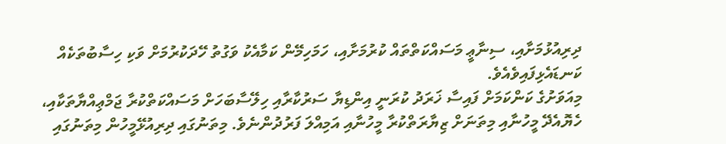ދިރިއުޅުމަށާއި، ސިނާޢީ މަސައްކަތްތައް ކުރުމަށާއި، ހަމަހިމޭން ކަމާއެކު ވަގުތު ހޭދަކުރުމަށް ވަކި ހިސާބުތަކެއް ކަނޑައެޅިފައިވެއެވެ.
މިއަވަށުގެ ކަންކަމަށް ފައިސާ ޚަރަދު ކުރަނީ އިންޑިޔާ ސަރުކާރާއި ހިލޭސާބަހަށް މަސައްކަތްކުރާ ޖަމްޢިއްޔާތަކާއި، ހެޔޮއެދޭ މީހުނާއި މިތަނަށް ޒިޔާރަތްކުރާ މީހުނާއި އަމިއްލަ ފަރުދުންނެވެ. މިތަނުގައި ދިރިއުޅޭމީހުން މިތަނުގައި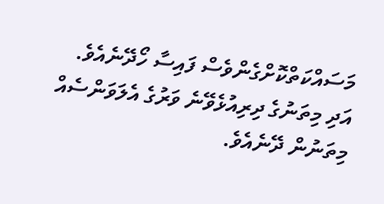މަސައްކަތްކޮށްގެންވެސް ފައިސާ ހޯދޭނެއެވެ. އަދި މިތަނުގެ ދިރިއުޅެވޭނެ ވަރުގެ އެލަވަންސެއް މިތަނުން ދޭނެއެވެ.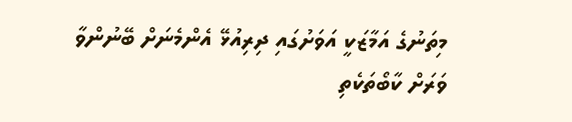މިތަނުގެ އަމާޒަކީ އަވަށުގައި ދިރިއުޅޭ އެންމެނަށް ބޭނުންވާ ވަރަށް ކާބޯތަކެތި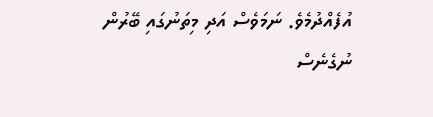އުފެއްދުމެވެ. ނަމަވެސް އަދި މިތަނުގައި ބޭރުން ނުގެނެސް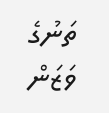ތަނުގެ ވަޒަން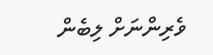ވެރިންނަށް ލިބެން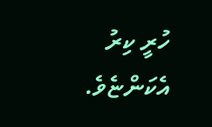ހުރީ ކިރު އެކަންޏެވެ.